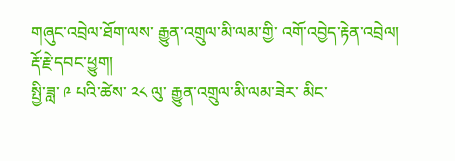གཞུང་འབྲེལ་ཐོག་ལས་ རྒྱུན་འགྲུལ་མི་ལམ་གྱི་ འགོ་འབྱེད་རྟེན་འབྲེལ།
རྡོ་རྗེ་དབང་ཕྱུག།
སྤྱི་ཟླ་ ༩ པའི་ཚེས་ ༢༨ ལུ་ རྒྱུན་འགྲུལ་མི་ལམ་ཟེར་ མིང་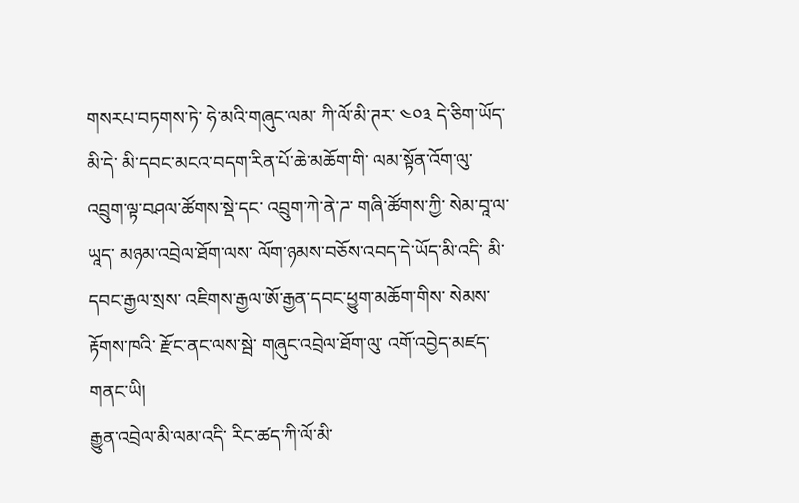གསརཔ་བཏགས་ཏེ་ ཧེ་མའི་གཞུང་ལམ་ ཀི་ལོ་མི་ཊར་ ༤༠༣ དེ་ཅིག་ཡོད་མི་དེ་ མི་དབང་མངའ་བདག་རིན་པོ་ཆེ་མཆོག་གི་ ལམ་སྟོན་འོག་ལུ་ འབྲུག་ལྟ་བཤལ་ཚོགས་སྡེ་དང་ འབྲུག་ཀེ་ནེ་ཌ་ གཞི་ཚོགས་ཀྱི་ སེམ་བཱ་ལ་ཡཱད་ མཉམ་འབྲེལ་ཐོག་ལས་ ལོག་ཉམས་བཅོས་འབད་དེ་ཡོད་མི་འདི་ མི་དབང་རྒྱལ་སྲས་ འཇིགས་རྒྱལ་ཨོ་རྒྱན་དབང་ཕྱུག་མཆོག་གིས་ སེམས་རྟོགས་ཁའི་ རྫོང་ནང་ལས་སྦེ་ གཞུང་འབྲེལ་ཐོག་ལུ་ འགོ་འབྱེད་མཛད་གནང་ཡི།
རྒྱུན་འབྲེལ་མི་ལམ་འདི་ རིང་ཚད་ཀི་ལོ་མི་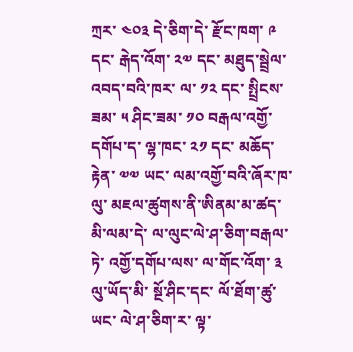ཀྲར་ ༤༠༣ དེ་ཅིག་དེ་ རྫོང་ཁག་ ༩ དང་ རྒེད་འོག་ ༢༧ དང་ མཐུད་སྦྲེལ་འབད་བའི་ཁར་ ལ་ ༡༢ དང་ སྤྲིངས་ཟམ་ ༥ ཤིང་ཟམ་ ༡༠ བརྒལ་འགྱོ་དགོཔ་ད་ ལྷ་ཁང་ ༢༡ དང་ མཆོད་རྟེན་ ༧༧ ཡང་ ལམ་འགྱོ་བའི་ཞོར་ཁ་ལུ་ མཇལ་ཚུགས་ནི་ཨིནམ་མ་ཚད་ མི་ལམ་དེ་ ལ་ལུང་ལེ་ཤ་ཅིག་བརྒལ་ཏེ་ འགྱོ་དགོཔ་ལས་ ལ་གོང་འོག་ ༣ ལུ་ཡོད་མི་ སྔོ་ཤིང་དང་ ལོ་ཐོག་ཚུ་ཡང་ ལེ་ཤ་ཅིག་ར་ ལྟ་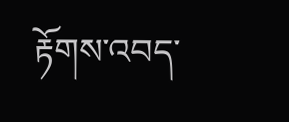རྟོགས་འབད་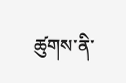ཚུགས་ནི་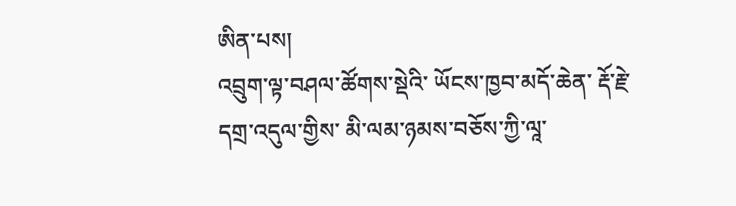ཨིན་པས།
འབྲུག་ལྟ་བཤལ་ཚོགས་སྡེའི་ ཡོངས་ཁྱབ་མདོ་ཆེན་ རྡོ་རྗེ་དགྲ་འདུལ་གྱིས་ མི་ལམ་ཉམས་བཅོས་ཀྱི་ལཱ་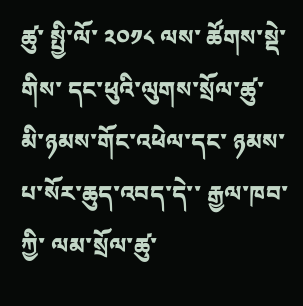ཚུ་ སྤྱི་ལོ་ ༢༠༡༨ ལས་ ཚོགས་སྡེ་གིས་ དང་ཕུའི་ལུགས་སྲོལ་ཚུ་ མི་ཉམས་གོང་འཕེལ་དང་ ཉམས་པ་སོར་ཆུད་འབད་དེ་་ རྒྱལ་ཁབ་ཀྱི་ ལམ་སྲོལ་ཚུ་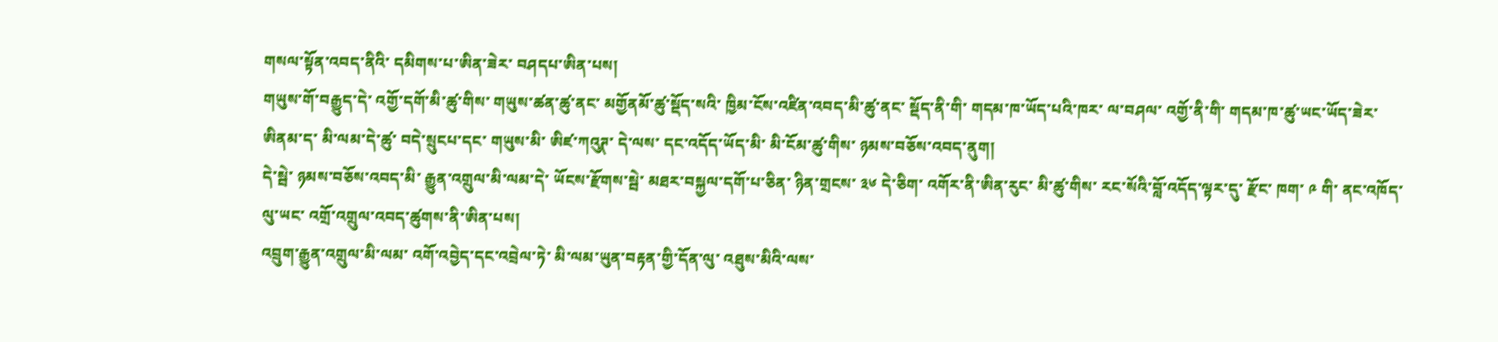གསལ་སྟོན་འབད་ནིའི་ དམིགས་པ་ཨིན་ཟེར་ བཤདཔ་ཨིན་པས།
གཡུས་གོ་བརྒྱུད་དེ་ འགྱོ་དགོ་མི་ཚུ་གིས་ གཡུས་ཚན་ཚུ་ནང་ མགྱོནམོ་ཚུ་སྡོད་སའི་ ཁྱིམ་ངོས་འཛིན་འབད་མི་ཚུ་ནང་ སྡོད་ནི་གི་ གདམ་ཁ་ཡོད་པའི་ཁར་ ལ་བཤལ་ འགྱོ་ནི་གི་ གདམ་ཁ་ཚུ་ཡང་ཡོད་ཟེར་ཨིནམ་ད་ མི་ལམ་དེ་ཚུ་ བདེ་སྲུངཔ་དང་ གཡུས་མི་ ཨིཛ་ཀའུཊ་ དེ་ལས་ དང་འདོད་ཡོད་མི་ མི་ངོམ་ཚུ་གིས་ ཉམས་བཅོས་འབད་ནུག།
དེ་སྦེ་ ཉམས་བཅོས་འབད་མི་ རྒྱུན་འགྲུལ་མི་ལམ་དེ་ ཡོངས་རྫོགས་སྦེ་ མཐར་བསྐྱལ་དགོ་པ་ཅིན་ ཉིན་གྲངས་ ༣༦ དེ་ཅིག་ འགོར་ནི་ཨིན་རུང་ མི་ཚུ་གིས་ རང་སོའི་བློ་འདོད་ལྟར་དུ་ རྫོང་ ཁག་ ༩ གི་ ནང་འཁོད་ལུ་ཡང་ འགྲོ་འགྲུལ་འབད་ཚུགས་ནི་ཨིན་པས།
འབྲུག་རྒྱུན་འགྲུལ་མི་ལམ་ འགོ་འབྱེད་དང་འབྲེལ་ཏེ་ མི་ལམ་ཡུན་བརྟན་གྱི་དོན་ལུ་ འཐུས་མིའི་ལས་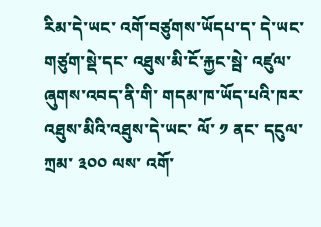རིམ་དེ་ཡང་ འགོ་བཙུགས་ཡོདཔ་ད་ དེ་ཡང་ གཙུག་སྡེ་དང་ འཐུས་མི་ངོ་རྐྱང་སྦེ་ འཛུལ་ཞུགས་འབད་ནི་གི་ གདམ་ཁ་ཡོད་པའི་ཁར་ འཐུས་མིའི་འཐུས་དེ་ཡང་ ལོ་ ༡ ནང་ དངུལ་ཀྲམ་ ༣༠༠ ལས་ འགོ་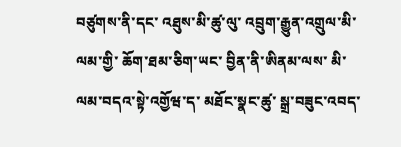བཙུགས་ནི་དང་ འཐུས་མི་ཚུ་ལུ་ འབྲུག་རྒྱུན་འགྲུལ་མི་ལམ་གྱི་ ཆོག་ཐམ་ཅིག་ཡང་ བྱིན་ནི་ཨིནམ་ལས་ མི་ལམ་བདའ་སྟེ་འགྱོཝ་ད་ མཐོང་སྣང་ཚུ་ སྒྲ་བཟུང་འབད་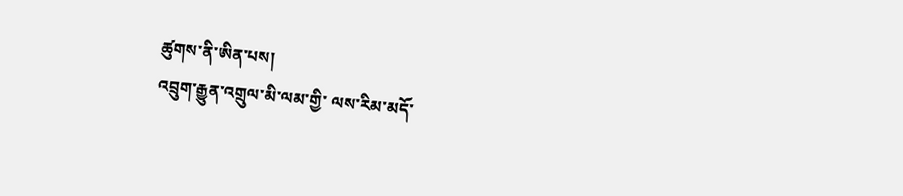ཚུགས་ནི་ཨིན་པས།
འབྲུག་རྒྱུན་འགྲུལ་མི་ལམ་གྱི་ ལས་རིམ་མདོ་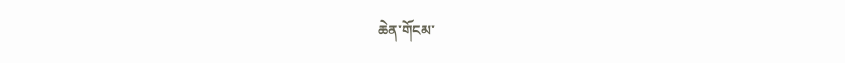ཆེན་གོངམ་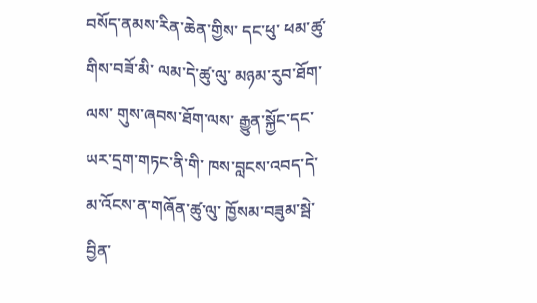བསོད་ནམས་རིན་ཆེན་གྱིས་ དང་ཕུ་ ཕམ་ཚུ་གིས་བཟོ་མི་ ལམ་དེ་ཚུ་ལུ་ མཉམ་རུབ་ཐོག་ལས་ གུས་ཞབས་ཐོག་ལས་ རྒྱུན་སྐྱོང་དང་ ཡར་དྲག་གཏང་ནི་གི་ ཁས་བླངས་འབད་དེ་ མ་འོངས་ན་གཞོན་ཚུ་ལུ་ ཁྱོསམ་བཟུམ་སྦེ་ བྱིན་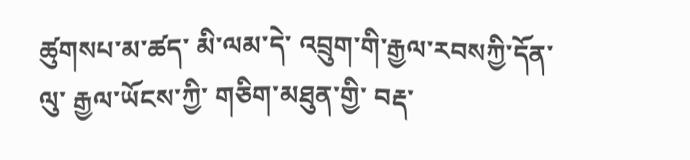ཚུགསཔ་མ་ཚད་ མི་ལམ་དེ་ འབྲུག་གི་རྒྱལ་རབསཀྱི་དོན་ལུ་ རྒྱལ་ཡོངས་ཀྱི་ གཅིག་མཐུན་གྱི་ བརྡ་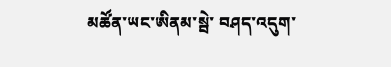མཚོན་ཡང་ཨིནམ་སྦེ་ བཤད་འདུག་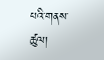པའི་གནས་ཚུལ།